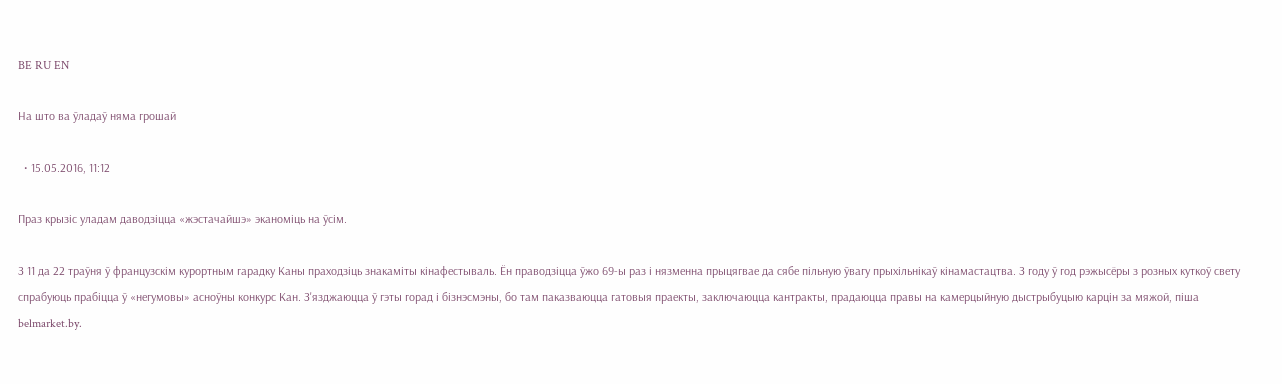BE RU EN

На што ва ўладаў няма грошай

  • 15.05.2016, 11:12

Праз крызіс уладам даводзіцца «жэстачайшэ» эканоміць на ўсім.

З 11 да 22 траўня ў французскім курортным гарадку Каны праходзіць знакаміты кінафестываль. Ён праводзіцца ўжо 69-ы раз і нязменна прыцягвае да сябе пільную ўвагу прыхільнікаў кінамастацтва. З году ў год рэжысёры з розных куткоў свету спрабуюць прабіцца ў «негумовы» асноўны конкурс Кан. З'язджаюцца ў гэты горад і бізнэсмэны, бо там паказваюцца гатовыя праекты, заключаюцца кантракты, прадаюцца правы на камерцыйную дыстрыбуцыю карцін за мяжой, піша belmarket.by.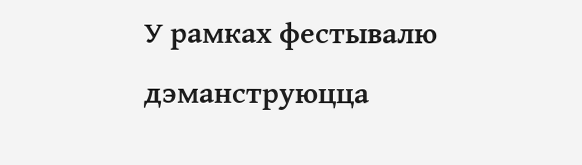У рамках фестывалю дэманструюцца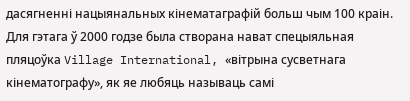дасягненні нацыянальных кінематаграфій больш чым 100 краін. Для гэтага ў 2000 годзе была створана нават спецыяльная пляцоўка Village International, «вітрына сусветнага кінематографу», як яе любяць называць самі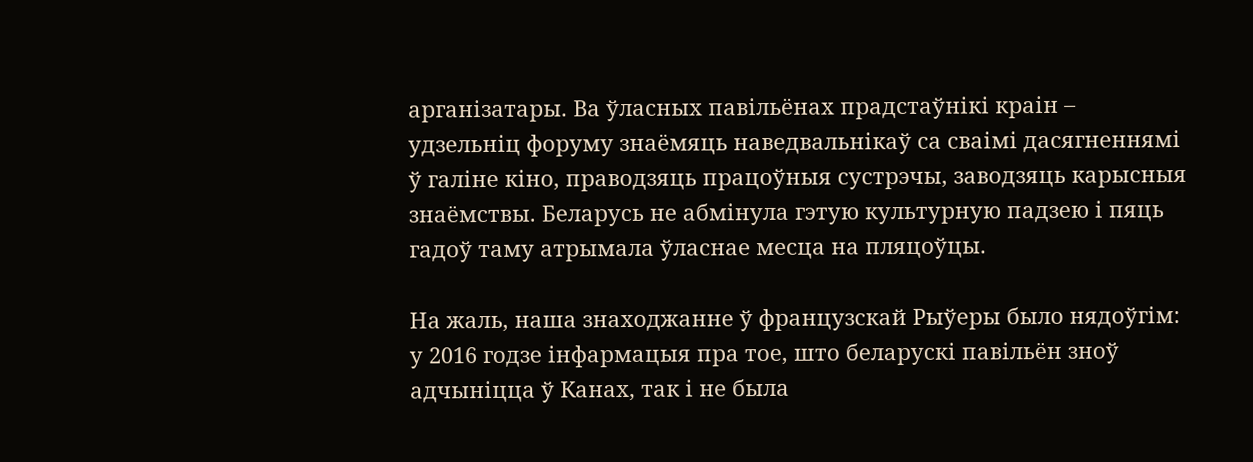арганізатары. Ва ўласных павільёнах прадстаўнікі краін – удзельніц форуму знаёмяць наведвальнікаў са сваімі дасягненнямі ў галіне кіно, праводзяць працоўныя сустрэчы, заводзяць карысныя знаёмствы. Беларусь не абмінула гэтую культурную падзею і пяць гадоў таму атрымала ўласнае месца на пляцоўцы.

На жаль, наша знаходжанне ў французскай Рыўеры было нядоўгім: у 2016 годзе інфармацыя пра тое, што беларускі павільён зноў адчыніцца ў Канах, так і не была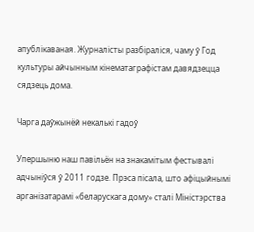апублікаваная. Журналісты разбіраліся, чаму ў Год культуры айчынным кінематаграфістам давядзецца сядзець дома.

Чарга даўжынёй некалькі гадоў

Упершыню наш павільён на знакамітым фестывалі адчыніўся ў 2011 годзе. Прэса пісала, што афіцыйнымі арганізатарамі «беларускага дому» сталі Міністэрства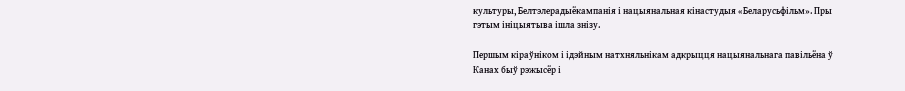культуры, Белтэлерадыёкампанія і нацыянальная кінастудыя «Беларусьфільм». Пры гэтым ініцыятыва ішла знізу.

Першым кіраўніком і ідэйным натхняльнікам адкрыцця нацыянальнага павільёна ў Канах быў рэжысёр і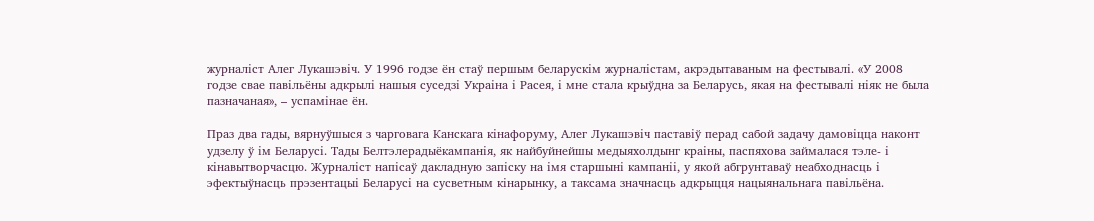журналіст Алег Лукашэвіч. У 1996 годзе ён стаў першым беларускім журналістам, акрэдытаваным на фестывалі. «У 2008 годзе свае павільёны адкрылі нашыя суседзі Украіна і Расея, і мне стала крыўдна за Беларусь, якая на фестывалі ніяк не была пазначаная», – успамінае ён.

Праз два гады, вярнуўшыся з чарговага Канскага кінафоруму, Алег Лукашэвіч паставіў перад сабой задачу дамовіцца наконт удзелу ў ім Беларусі. Тады Белтэлерадыёкампанія, як найбуйнейшы медыяхолдынг краіны, паспяхова займалася тэле- і кінавытворчасцю. Журналіст напісаў дакладную запіску на імя старшыні кампаніі, у якой абгрунтаваў неабходнасць і эфектыўнасць прэзентацыі Беларусі на сусветным кінарынку, а таксама значнасць адкрыцця нацыянальнага павільёна.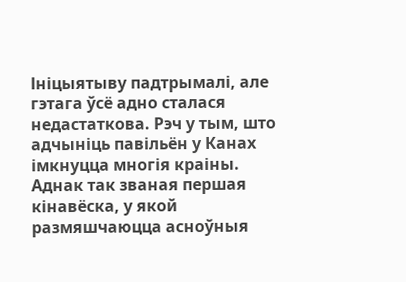Ініцыятыву падтрымалі, але гэтага ўсё адно сталася недастаткова. Рэч у тым, што адчыніць павільён у Канах імкнуцца многія краіны. Аднак так званая першая кінавёска, у якой размяшчаюцца асноўныя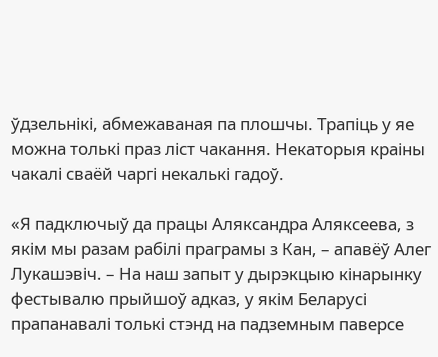ўдзельнікі, абмежаваная па плошчы. Трапіць у яе можна толькі праз ліст чакання. Некаторыя краіны чакалі сваёй чаргі некалькі гадоў.

«Я падключыў да працы Аляксандра Аляксеева, з якім мы разам рабілі праграмы з Кан, – апавёў Алег Лукашэвіч. – На наш запыт у дырэкцыю кінарынку фестывалю прыйшоў адказ, у якім Беларусі прапанавалі толькі стэнд на падземным паверсе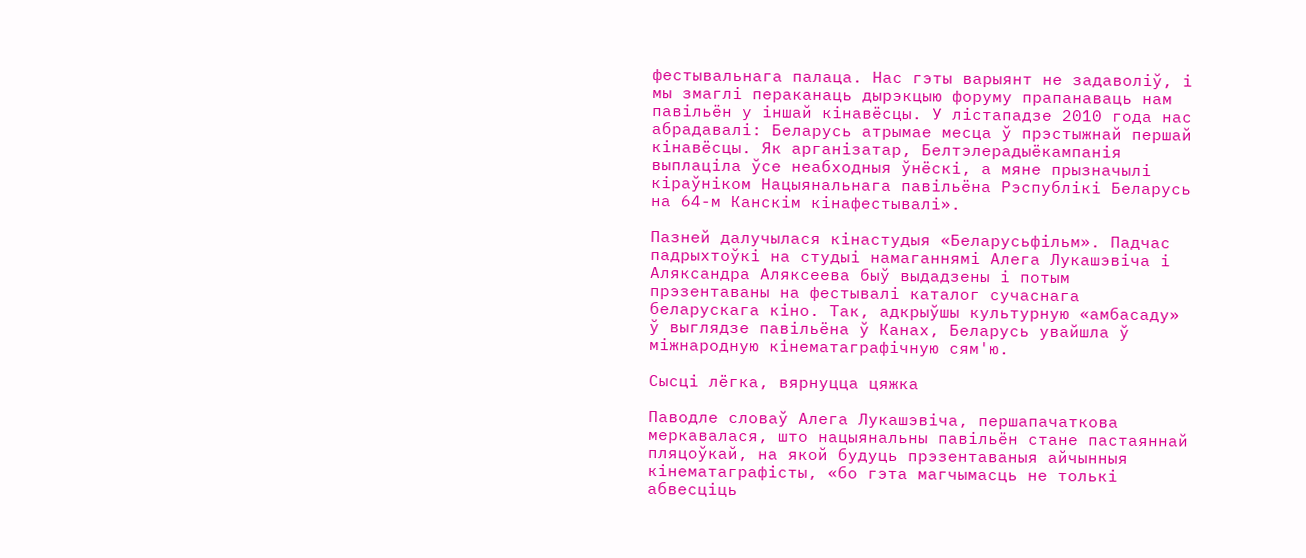фестывальнага палаца. Нас гэты варыянт не задаволіў, і мы змаглі пераканаць дырэкцыю форуму прапанаваць нам павільён у іншай кінавёсцы. У лістападзе 2010 года нас абрадавалі: Беларусь атрымае месца ў прэстыжнай першай кінавёсцы. Як арганізатар, Белтэлерадыёкампанія выплаціла ўсе неабходныя ўнёскі, а мяне прызначылі кіраўніком Нацыянальнага павільёна Рэспублікі Беларусь на 64-м Канскім кінафестывалі».

Пазней далучылася кінастудыя «Беларусьфільм». Падчас падрыхтоўкі на студыі намаганнямі Алега Лукашэвіча і Аляксандра Аляксеева быў выдадзены і потым прэзентаваны на фестывалі каталог сучаснага беларускага кіно. Так, адкрыўшы культурную «амбасаду» ў выглядзе павільёна ў Канах, Беларусь увайшла ў міжнародную кінематаграфічную сям'ю.

Сысці лёгка, вярнуцца цяжка

Паводле словаў Алега Лукашэвіча, першапачаткова меркавалася, што нацыянальны павільён стане пастаяннай пляцоўкай, на якой будуць прэзентаваныя айчынныя кінематаграфісты, «бо гэта магчымасць не толькі абвесціць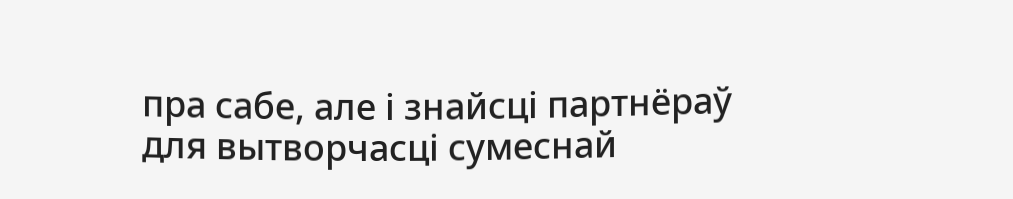пра сабе, але і знайсці партнёраў для вытворчасці сумеснай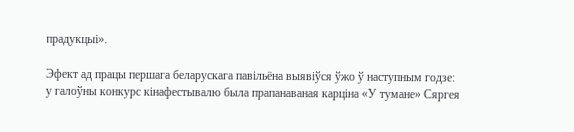прадукцыі».

Эфект ад працы першага беларускага павільёна выявіўся ўжо ў наступным годзе: у галоўны конкурс кінафестывалю была прапанаваная карціна «У тумане» Сяргея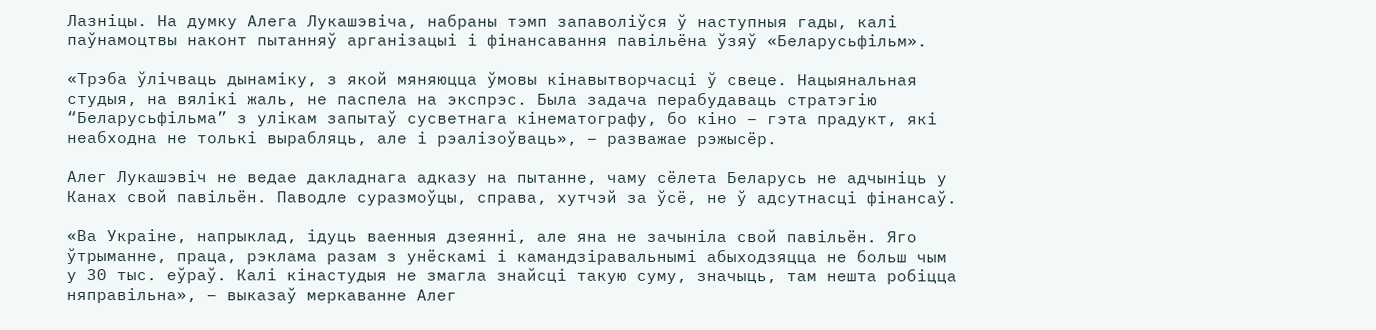Лазніцы. На думку Алега Лукашэвіча, набраны тэмп запаволіўся ў наступныя гады, калі паўнамоцтвы наконт пытанняў арганізацыі і фінансавання павільёна ўзяў «Беларусьфільм».

«Трэба ўлічваць дынаміку, з якой мяняюцца ўмовы кінавытворчасці ў свеце. Нацыянальная студыя, на вялікі жаль, не паспела на экспрэс. Была задача перабудаваць стратэгію “Беларусьфільма” з улікам запытаў сусветнага кінематографу, бо кіно – гэта прадукт, які неабходна не толькі вырабляць, але і рэалізоўваць», – разважае рэжысёр.

Алег Лукашэвіч не ведае дакладнага адказу на пытанне, чаму сёлета Беларусь не адчыніць у Канах свой павільён. Паводле суразмоўцы, справа, хутчэй за ўсё, не ў адсутнасці фінансаў.

«Ва Украіне, напрыклад, ідуць ваенныя дзеянні, але яна не зачыніла свой павільён. Яго ўтрыманне, праца, рэклама разам з унёскамі і камандзіравальнымі абыходзяцца не больш чым у 30 тыс. еўраў. Калі кінастудыя не змагла знайсці такую суму, значыць, там нешта робіцца няправільна», – выказаў меркаванне Алег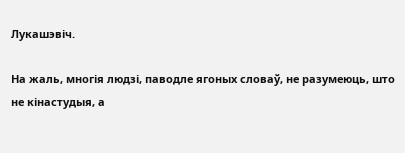Лукашэвіч.

На жаль, многія людзі, паводле ягоных словаў, не разумеюць, што не кінастудыя, а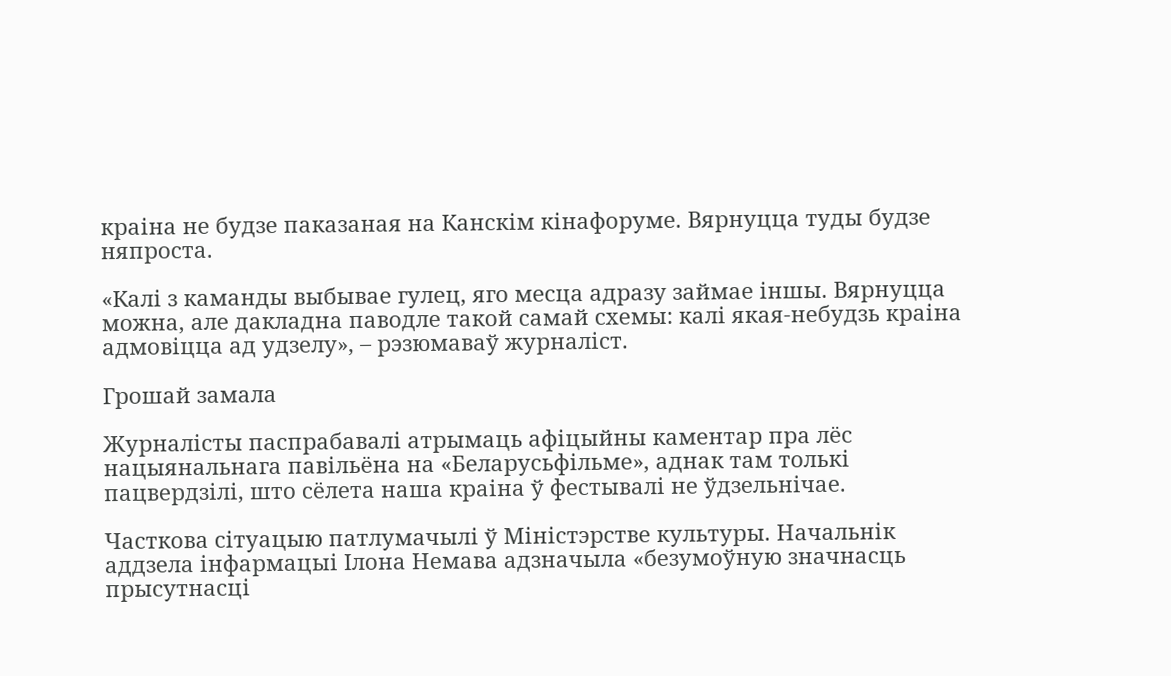краіна не будзе паказаная на Канскім кінафоруме. Вярнуцца туды будзе няпроста.

«Калі з каманды выбывае гулец, яго месца адразу займае іншы. Вярнуцца можна, але дакладна паводле такой самай схемы: калі якая-небудзь краіна адмовіцца ад удзелу», – рэзюмаваў журналіст.

Грошай замала

Журналісты паспрабавалі атрымаць афіцыйны каментар пра лёс нацыянальнага павільёна на «Беларусьфільме», аднак там толькі пацвердзілі, што сёлета наша краіна ў фестывалі не ўдзельнічае.

Часткова сітуацыю патлумачылі ў Міністэрстве культуры. Начальнік аддзела інфармацыі Ілона Немава адзначыла «безумоўную значнасць прысутнасці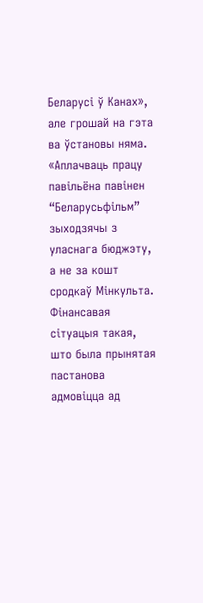Беларусі ў Канах», але грошай на гэта ва ўстановы няма. «Аплачваць працу павільёна павінен “Беларусьфільм” зыходзячы з уласнага бюджэту, а не за кошт сродкаў Мінкульта. Фінансавая сітуацыя такая, што была прынятая пастанова адмовіцца ад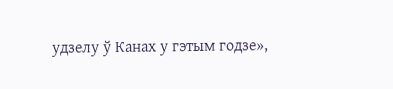удзелу ў Канах у гэтым годзе»,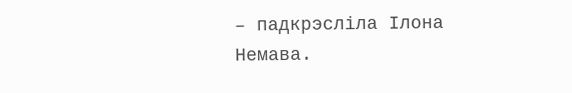– падкрэсліла Ілона Немава.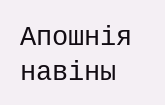Апошнія навіны